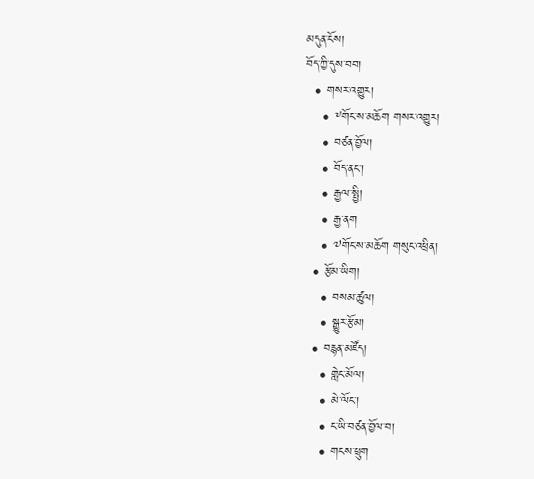མདུན་ངོས།
བོད་ཀྱི་དུས་བབ།
  • གསར་འགྱུར།
    • ༸གོང་ས་མཆོག གསར་འགྱུར།
    • བཙན་བྱོལ།
    • བོད་ནང་།
    • རྒྱལ་སྤྱི།
    • རྒྱ་ནག
    • ༧གོང་ས་མཆོག གསུང་འཕྲིན།
  • རྩོམ་ཡིག།
    • བསམ་ཚུལ།
    • སྒྱུར་རྩོམ།
  • བརྙན་མཛོད།
    • གླེང་མོལ།
    • མེ་ལོང་།
    • ང་ཡི་བཙན་བྱོལ་བ།
    • གངས་ཕྲུག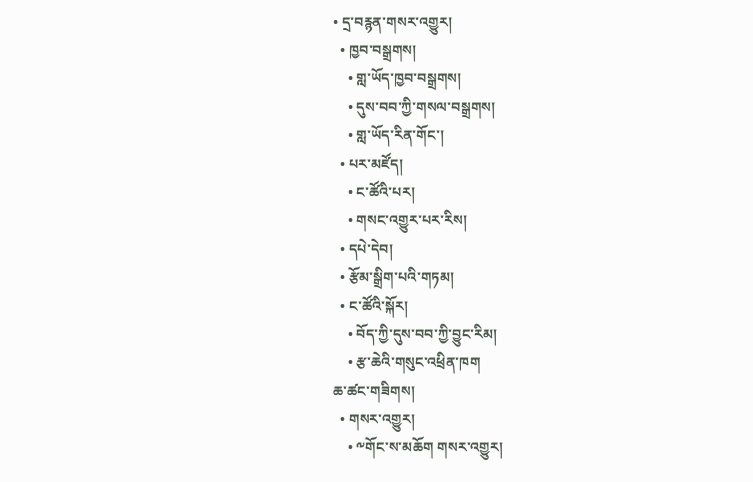• དྲ་བརྙན་གསར་འགྱུར།
  • ཁྱབ་བསྒྲགས།
    • གླ་ཡོད་ཁྱབ་བསྒྲགས།
    • དུས་བབ་ཀྱི་གསལ་བསྒྲགས།
    • གླ་ཡོད་རིན་གོང་།
  • པར་མཛོད།
    • ང་ཚོའི་པར།
    • གསང་འགྱུར་པར་རིས།
  • དཔེ་དེབ།
  • རྩོམ་སྒྲིག་པའི་གཏམ།
  • ང་ཚོའི་སྐོར།
    • བོད་ཀྱི་དུས་བབ་ཀྱི་བྱུང་རིམ།
    • རྩ་ཆེའི་གསུང་འཕྲིན་ཁག
ཆ་ཚང་གཟིགས།
  • གསར་འགྱུར།
    • ༸གོང་ས་མཆོག གསར་འགྱུར།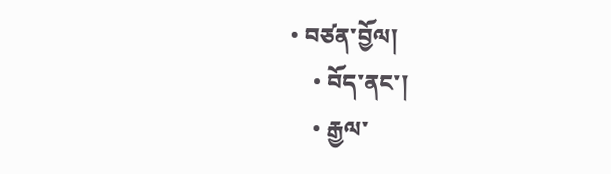• བཙན་བྱོལ།
    • བོད་ནང་།
    • རྒྱལ་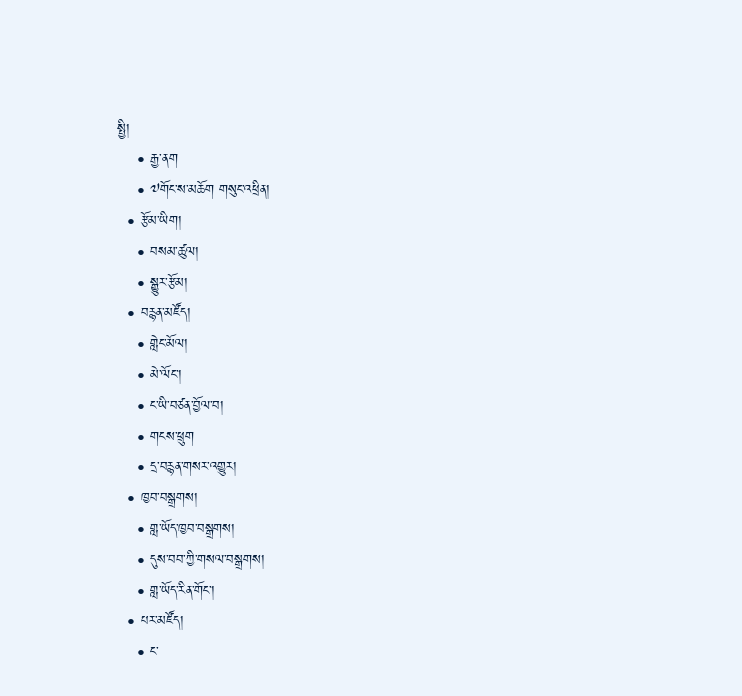སྤྱི།
    • རྒྱ་ནག
    • ༧གོང་ས་མཆོག གསུང་འཕྲིན།
  • རྩོམ་ཡིག།
    • བསམ་ཚུལ།
    • སྒྱུར་རྩོམ།
  • བརྙན་མཛོད།
    • གླེང་མོལ།
    • མེ་ལོང་།
    • ང་ཡི་བཙན་བྱོལ་བ།
    • གངས་ཕྲུག
    • དྲ་བརྙན་གསར་འགྱུར།
  • ཁྱབ་བསྒྲགས།
    • གླ་ཡོད་ཁྱབ་བསྒྲགས།
    • དུས་བབ་ཀྱི་གསལ་བསྒྲགས།
    • གླ་ཡོད་རིན་གོང་།
  • པར་མཛོད།
    • ང་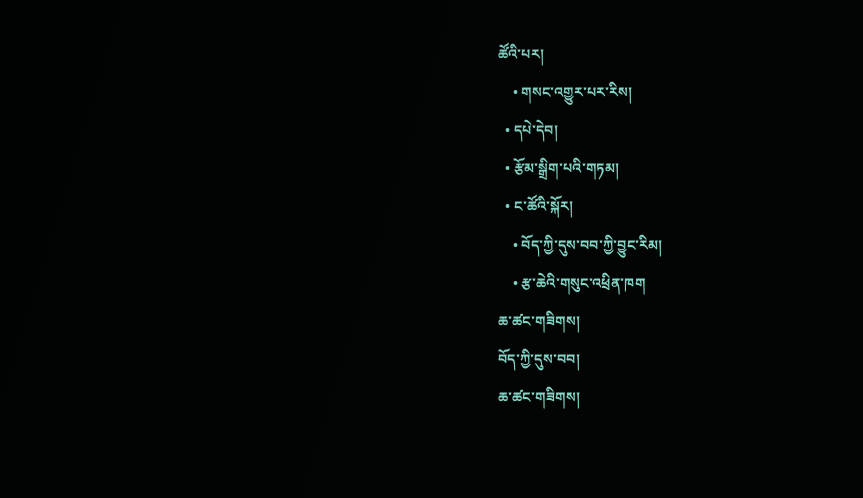ཚོའི་པར།
    • གསང་འགྱུར་པར་རིས།
  • དཔེ་དེབ།
  • རྩོམ་སྒྲིག་པའི་གཏམ།
  • ང་ཚོའི་སྐོར།
    • བོད་ཀྱི་དུས་བབ་ཀྱི་བྱུང་རིམ།
    • རྩ་ཆེའི་གསུང་འཕྲིན་ཁག
ཆ་ཚང་གཟིགས།
བོད་ཀྱི་དུས་བབ།
ཆ་ཚང་གཟིགས།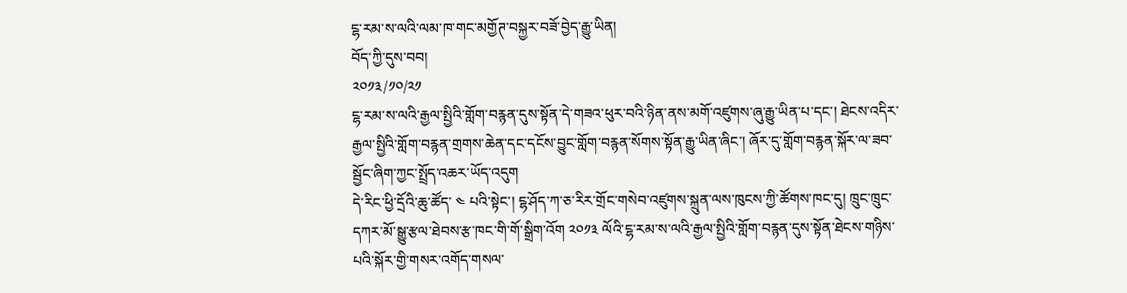ངྷ་རམ་ས་ལའི་ལམ་ཁ་གང་མགྱོཊ་བསྐྱར་བཟོ་བྱེད་རྒྱུ་ཡིན།
བོད་ཀྱི་དུས་བབ།
༢༠༡༣/༡༠/༢༡
ངྷ་རམ་ས་ལའི་རྒྱལ་སྤྱིའི་གློག་བརྙན་དུས་སྟོན་དེ་གཟའ་ཕུར་བའི་ཉིན་ནས་མགོ་འཛུགས་ཞུ་རྒྱུ་ཡིན་པ་དང་། ཐེངས་འདིར་རྒྱལ་སྤྱིའི་གློག་བརྙན་གྲགས་ཆེན་དང་དངོས་བྱུང་གློག་བརྙན་སོགས་སྟོན་རྒྱུ་ཡིན་ཞིང་། ཞོར་དུ་གློག་བརྙན་སྐོར་ལ་ཟབ་སྦྱོང་ཞིག་ཀྱང་སྤྲོད་འཆར་ཡོད་འདུག
དེ་རིང་ཕྱི་དྲོའི་ཆུ་ཚོད་ ༤ པའི་སྟེང་། ངྷ་ཤོད་ཀ་ཅ་རིར་གྲོང་གསེབ་འཛུགས་སྐྲུན་ལས་ཁུངས་ཀྱི་ཚོགས་ཁང་དུ། ཁྲུང་ཁྲུང་དཀར་མོ་སྒྱུ་རྩལ་ཐེབས་རྩ་ཁང་གི་གོ་སྒྲིག་འོག ༢༠༡༣ ལོའི་ངྷ་རམ་ས་ལའི་རྒྱལ་སྤྱིའི་གློག་བརྙན་དུས་སྟོན་ཐེངས་གཉིས་པའི་སྐོར་གྱི་གསར་འགོད་གསལ་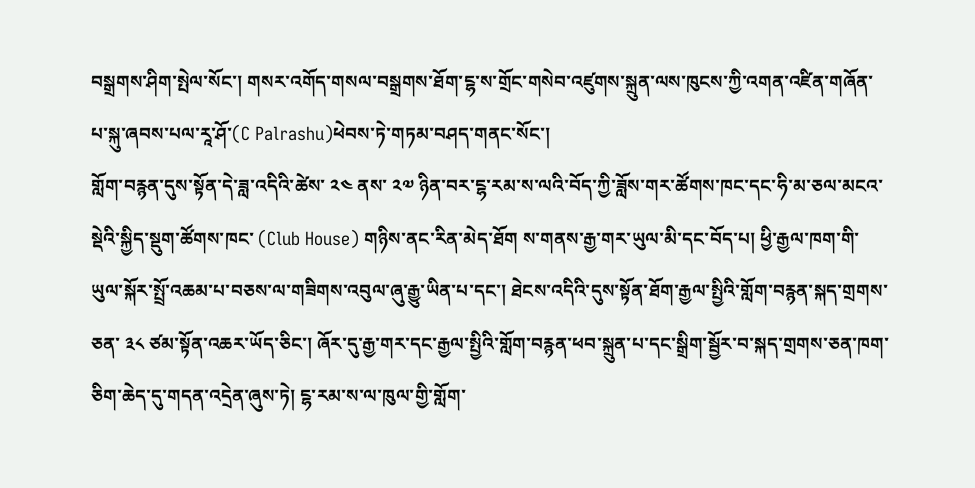བསྒྲགས་ཤིག་སྤེལ་སོང་། གསར་འགོད་གསལ་བསྒྲགས་ཐོག་ངྷ་ས་གྲོང་གསེབ་འཛུགས་སྐྲུན་ལས་ཁུངས་ཀྱི་འགན་འཛིན་གཞོན་པ་སྐུ་ཞབས་པལ་རཱ་ཤོ་(C Palrashu)ཕེབས་ཏེ་གཏམ་བཤད་གནང་སོང་།
གློག་བརྙན་དུས་སྟོན་དེ་ཟླ་འདིའི་ཚེས་ ༢༤ ནས་ ༢༧ ཉིན་བར་ངྷ་རམ་ས་ལའི་བོད་ཀྱི་ཟློས་གར་ཚོགས་ཁང་དང་ཧི་མ་ཅལ་མངའ་སྡེའི་སྐྱིད་སྡུག་ཚོགས་ཁང་ (Club House) གཉིས་ནང་རིན་མེད་ཐོག ས་གནས་རྒྱ་གར་ཡུལ་མི་དང་བོད་པ། ཕྱི་རྒྱལ་ཁག་གི་ཡུལ་སྐོར་སྤྲོ་འཆམ་པ་བཅས་ལ་གཟིགས་འབུལ་ཞུ་རྒྱུ་ཡིན་པ་དང་། ཐེངས་འདིའི་དུས་སྟོན་ཐོག་རྒྱལ་སྤྱིའི་གློག་བརྙན་སྐད་གྲགས་ཅན་ ༣༨ ཙམ་སྟོན་འཆར་ཡོད་ཅིང་། ཞོར་དུ་རྒྱ་གར་དང་རྒྱལ་སྤྱིའི་གློག་བརྙན་ཕབ་སྐྲུན་པ་དང་སྒྲིག་སྦྱོར་བ་སྐད་གྲགས་ཅན་ཁག་ཅིག་ཆེད་དུ་གདན་འདྲེན་ཞུས་ཏེ། ངྷ་རམ་ས་ལ་ཁུལ་གྱི་གློག་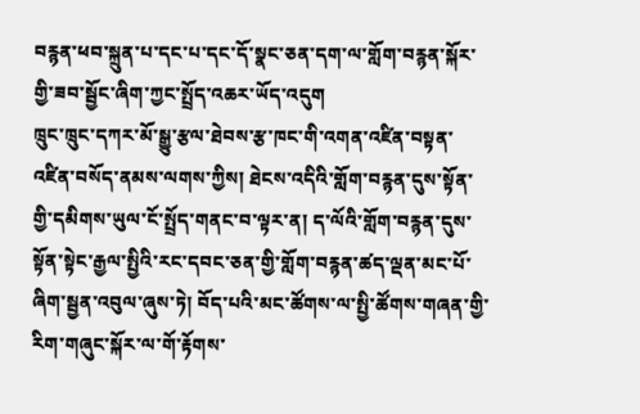བརྙན་ཕབ་སྐྲུན་པ་དང་པ་དང་དོ་སྣང་ཅན་དག་ལ་གློག་བརྙན་སྐོར་གྱི་ཟབ་སྦྱོང་ཞིག་ཀྱང་སྤྲོད་འཆཪ་ཡོད་འདུག
ཁྲུང་ཁྲུང་དཀར་མོ་སྒྱུ་རྩལ་ཐེབས་རྩ་ཁང་གི་འགན་འཛིན་བསྟན་འཛིན་བསོད་ནམས་ལགས་ཀྱིས། ཐེངས་འདིའི་གློག་བརྙན་དུས་སྟོན་གྱི་དམིགས་ཡུལ་ངོ་སྤྲོད་གནང་བ་ལྟར་ན། ད་ལོའི་གློག་བརྙན་དུས་སྟོན་སྟེང་རྒྱལ་སྤྱིའི་རང་དབང་ཅན་གྱི་གློག་བརྙན་ཚད་ལྡན་མང་པོ་ཞིག་སྦྱན་འབུལ་ཞུས་ཏེ། བོད་པའི་མང་ཚོགས་ལ་སྤྱི་ཚོགས་གཞན་གྱི་རིག་གཞུང་སྐོར་ལ་གོ་རྟོགས་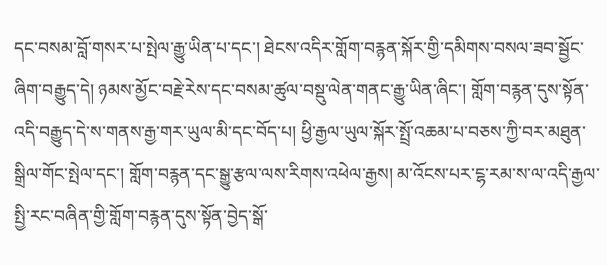དང་བསམ་བློ་གསར་པ་སྤེལ་རྒྱུ་ཡིན་པ་དང་། ཐེངས་འདིར་གློག་བརྙན་སྐོར་གྱི་དམིགས་བསལ་ཟབ་སྦྱོང་ཞིག་བརྒྱུད་དེ། ཉམས་མྱོང་བརྗེ་རེས་དང་བསམ་ཚུལ་བསྡུ་ལེན་གནང་རྒྱུ་ཡིན་ཞིང་། གློག་བརྙན་དུས་སྟོན་འདི་བརྒྱུད་དེ་ས་གནས་རྒྱ་གར་ཡུལ་མི་དང་བོད་པ། ཕྱི་རྒྱལ་ཡུལ་སྐོར་སྤྲོ་འཆམ་པ་བཅས་ཀྱི་བར་མཐུན་སྒྲིལ་གོང་སྤེལ་དང་། གློག་བརྙན་དང་སྒྱུ་རྩལ་ལས་རིགས་འཕེལ་རྒྱས། མ་འོངས་པར་ངྷ་རམ་ས་ལ་འདི་རྒྱལ་སྤྱི་རང་བཞིན་གྱི་གློག་བརྙན་དུས་སྟོན་བྱེད་སྒོ་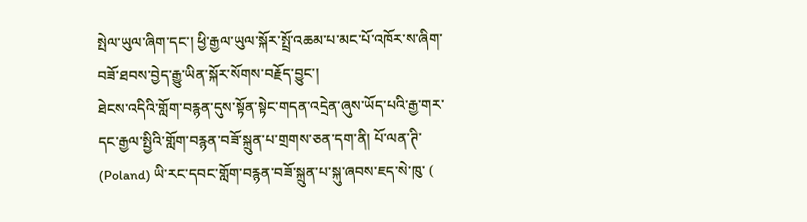སྤེལ་ཡུལ་ཞིག་དང་། ཕྱི་རྒྱལ་ཡུལ་སྐོར་སྤྲོ་འཆམ་པ་མང་པོ་འཁོར་ས་ཞིག་བཟོ་ཐབས་བྱེད་རྒྱུ་ཡིན་སྐོར་སོགས་བརྗོད་བྱུང་།
ཐེངས་འདིའི་གློག་བརྙན་དུས་སྟོན་སྟེང་གདན་འདྲེན་ཞུས་ཡོད་པའི་རྒྱ་གར་དང་རྒྱལ་སྤྱིའི་གློག་བརྙན་བཟོ་སྐྲུན་པ་གྲགས་ཅན་དག་ནི། པོ་ལན་ཊི་ (Poland) ཡི་རང་དབང་གློག་བརྙན་བཟོ་སྐྲུན་པ་སྐུ་ཞབས་ཇད་སེ་ཁུ་ (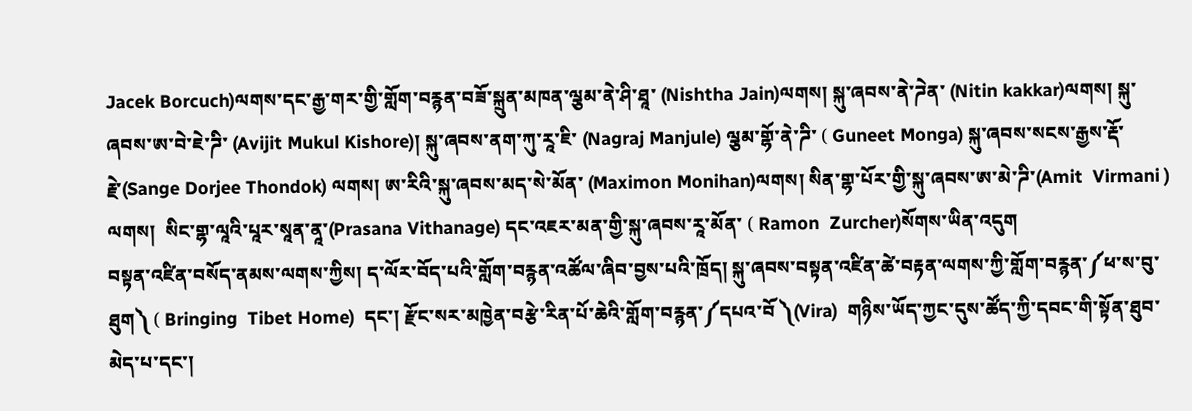Jacek Borcuch)ལགས་དང་རྒྱ་གར་གྱི་གློག་བརྙན་བཟོ་སྐྲུན་མཁན་ལྕམ་ནེ་ཤི་ཐཱ་ (Nishtha Jain)ལགས། སྐུ་ཞབས་ནེ་ཌེན་ (Nitin kakkar)ལགས། སྐུ་ཞབས་ཨ་བེ་ཇེ་ཌི་ (Avijit Mukul Kishore)། སྐུ་ཞབས་ནག་ཀུ་རཱ་ཇི་ (Nagraj Manjule) ལྕམ་གྷོ་ནེ་ཌི་ ( Guneet Monga) སྐུ་ཞབས་སངས་རྒྱས་རྡོ་རྗེ་(Sange Dorjee Thondok) ལགས། ཨ་རིའི་སྐུ་ཞབས་མད་སེ་མོན་ (Maximon Monihan)ལགས། སིན་གྷ་པོར་གྱི་སྐུ་ཞབས་ཨ་མེ་ཌི་(Amit  Virmani ) ལགས།  སིང་གྷ་ལཱའི་པཱར་སཱན་ནཱ་(Prasana Vithanage) དང་འཇར་མན་གྱི་སྐུ་ཞབས་རཱ་མོན་ ( Ramon  Zurcher)སོགས་ཡིན་འདུག
བསྟན་འཛིན་བསོད་ནམས་ལགས་ཀྱིས། ད་ལོར་བོད་པའི་གློག་བརྙན་འཚོལ་ཞིབ་བྱས་པའི་ཁྲོད། སྐུ་ཞབས་བསྟན་འཛིན་ཚེ་བརྟན་ལགས་ཀྱི་གློག་བརྙན་༼ཕ་ས་བུ་ཐུག༽ ( Bringing  Tibet Home)  དང་། རྫོང་སར་མཁྱེན་བརྩེ་རིན་པོ་ཆེའི་གློག་བརྙན་༼དཔའ་བོ ༽(Vira)  གཉིས་ཡོད་ཀྱང་དུས་ཚོད་ཀྱི་དབང་གི་སྟོན་ཐུབ་མེད་པ་དང་།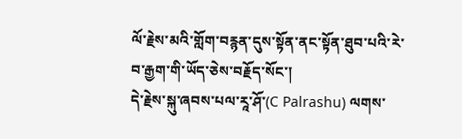ལོ་རྗེས་མའི་གློག་བརྙན་དུས་སྟོན་ནང་སྟོན་ཐུབ་པའི་རེ་བ་རྒྱག་གི་ཡོད་ཅེས་བརྗོད་སོང་།
དེ་རྗེས་སྐུ་ཞབས་པལ་རཱ་ཤོ་(C Palrashu) ལགས་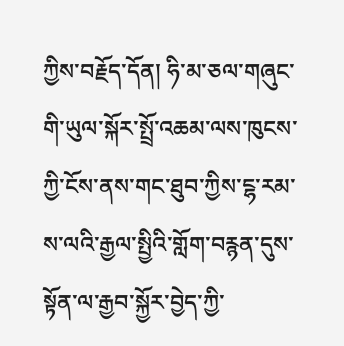ཀྱིས་བརྗོད་དོན། ཧི་མ་ཅལ་གཞུང་གི་ཡུལ་སྐོར་སྤྲོ་འཆམ་ལས་ཁུངས་ཀྱི་ངོས་ནས་གང་ཐུབ་ཀྱིས་ངྷ་རམ་ས་ལའི་རྒྱལ་སྤྱིའི་གློག་བརྙན་དུས་སྟོན་ལ་རྒྱབ་སྐྱོར་བྱེད་ཀྱི་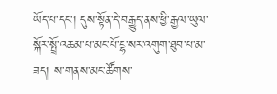ཡོད་པ་དང་། དུས་སྟོན་དེ་བརྒྱུད་ནས་ཕྱི་རྒྱལ་ཡུལ་སྐོར་སྤྲོ་འཆམ་པ་མང་པོ་ངྷ་སར་འགུག་ཐུབ་པ་མ་ཟད། ས་གནས་མང་ཚོགས་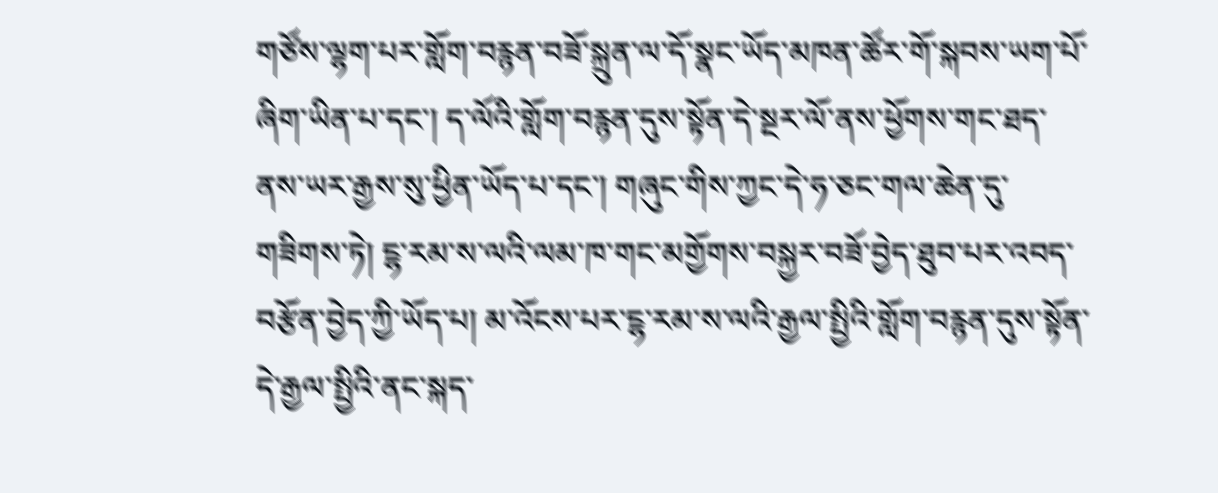གཙོས་ལྷག་པར་གློག་བརྙན་བཟོ་སྐྲུན་ལ་དོ་སྣང་ཡོད་མཁན་ཚོར་གོ་སྐབས་ཡག་པོ་ཞིག་ཡིན་པ་དང་། ད་ལོའི་གློག་བརྙན་དུས་སྟོན་དེ་སྔར་ལོ་ནས་ཕྱོགས་གང་ཐད་ནས་ཡར་རྒྱས་སུ་ཕྱིན་ཡོད་པ་དང་། གཞུང་གིས་ཀྱང་དེ་ཧ་ཅང་གལ་ཆེན་དུ་གཟིགས་ཏེ། ངྷ་རམ་ས་ལའི་ལམ་ཁ་གང་མགྱོགས་བསྐྱར་བཟོ་བྱེད་ཐུབ་པར་འབད་བརྩོན་བྱེད་ཀྱི་ཡོད་པ། མ་འོངས་པར་ངྷ་རམ་ས་ལའི་རྒྱལ་སྤྱིའི་གློག་བརྙན་དུས་སྟོན་དེ་རྒྱལ་སྤྱིའི་ནང་སྐད་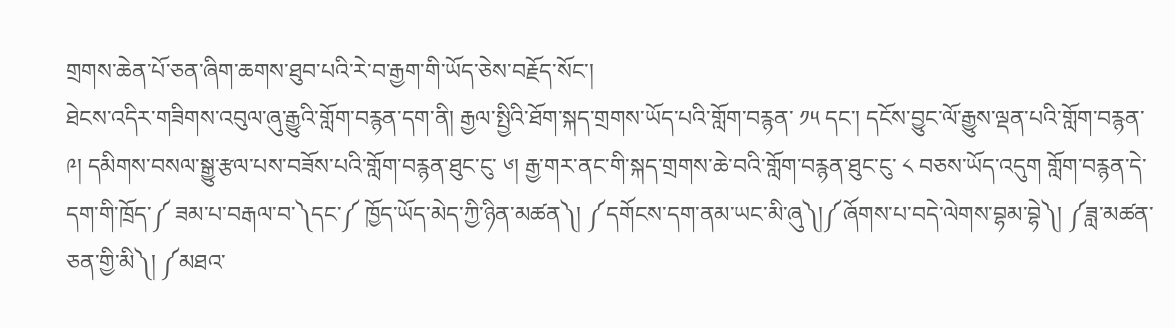གྲགས་ཆེན་པོ་ཅན་ཞིག་ཆགས་ཐུབ་པའི་རེ་བ་རྒྱག་གི་ཡོད་ཅེས་བརྗོད་སོང་།
ཐེངས་འདིར་གཟིགས་འབུལ་ཞུ་རྒྱུའི་གློག་བརྙན་དག་ནི། རྒྱལ་སྤྱིའི་ཐོག་སྐད་གྲགས་ཡོད་པའི་གློག་བརྙན་ ༡༥ དང་། དངོས་བྱུང་ལོ་རྒྱུས་ལྡན་པའི་གློག་བརྙན་ ༩། དམིགས་བསལ་སྒྱུ་རྩལ་པས་བཟོས་པའི་གློག་བརྙན་ཐུང་ངུ་ ༦། རྒྱ་གར་ནང་གི་སྐད་གྲགས་ཆེ་བའི་གློག་བརྙན་ཐུང་ངུ་ ༨ བཅས་ཡོད་འདུག གློག་བརྙན་དེ་དག་གི་ཁྲོད་༼ ཟམ་པ་བརྒལ་བ་༽དང་༼ ཁྱོད་ཡོད་མེད་ཀྱི་ཉིན་མཚན༽། ༼དགོངས་དག་ནམ་ཡང་མི་ཞུ༽།༼ཞོགས་པ་བདེ་ལེགས་བྷམ་བྷེ༽། ༼ཟླ་མཚན་ཅན་གྱི་མི༽། ༼མཐའ་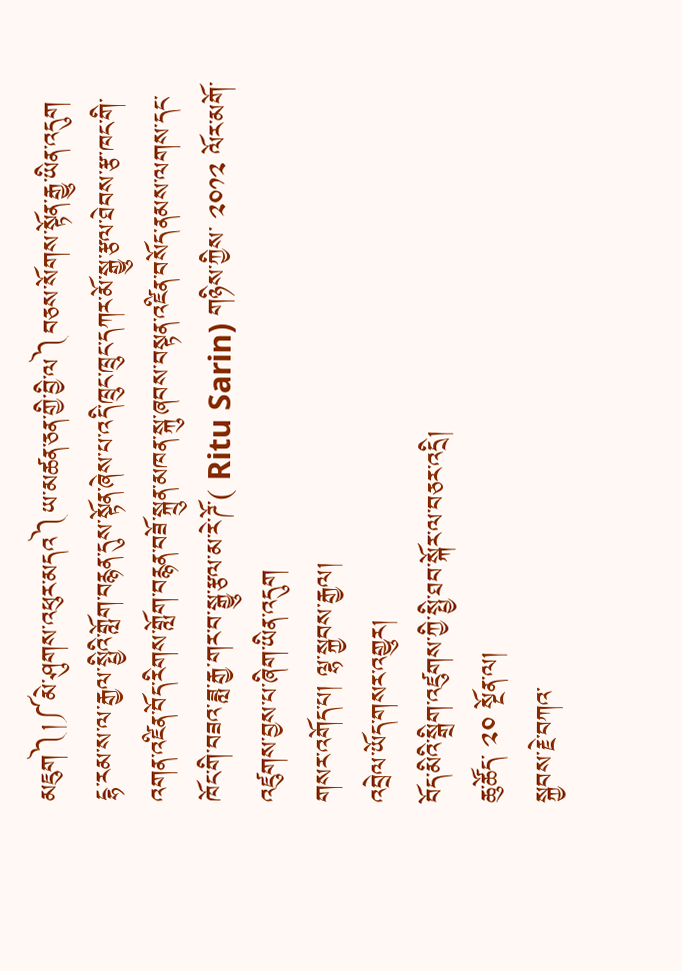མཇུག༽།༼མེ་ཤུགས་འཕུར་མདའ༽ཡ་མཚན་ཅན་གྱི་བྱི་ལ༽བཅས་སོགས་སྟོན་རྒྱུ་ཡིན་འདུག
ངྷ་རམ་ས་ལ་རྒྱལ་སྤྱིའི་གློག་བརྙན་དུས་སྟོན་ཞེས་པ་འདི་ཁྲུང་ཁྲུང་དཀར་མོ་སྒྱུ་རྩལ་ཐེབས་རྩ་ཁང་གི་འགན་འཛིན་བོད་རིགས་གློག་བརྙན་བཟོ་སྐྲུན་མཁན་སྐུ་ཞབས་བསྟན་འཛིན་བསོད་ནམས་ལགས་དང་ཁོང་གི་བཟའ་ཟླ་རྒྱ་གར་བ་སྒྱུ་རྩལ་མ་རེ་ཌོ་( Ritu Sarin) གཉིས་ཀྱིས་ ༢༠༡༢ ལོར་མགོ་འཛུགས་བྱས་པ་ཞིག་ཡིན་འདུག
གསར་འགོད་པ། ལྷ་སྐྱབས་རྒྱལ།
འབྲེལ་ཡོད་གསར་འགྱུར།
བོད་མིའི་སྒྲིག་འཛུགས་ཀྱི་སྤྱི་ཐབ་སྐོར་ལ་བཅར་འདྲི།
ཆུ་ཚོད་ ༢༠ སྔོན་ལ།
སྐྱབས་རྗེ་བཀའ་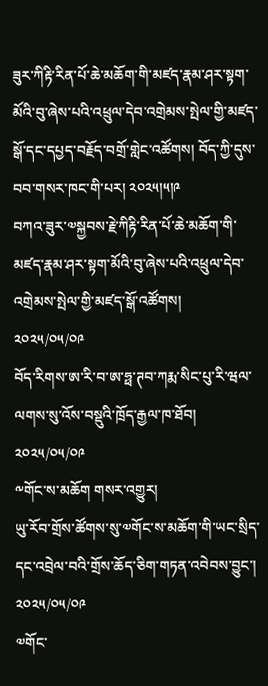ཟུར་ཀིརྟི་རིན་པོ་ཆེ་མཆོག་གི་མཛད་རྣམ་ཤར་སྟག་མོའི་བུ་ཞེས་པའི་འཕྲུལ་དེབ་འགྲེམས་སྤེལ་གྱི་མཛད་སྒོ་དང་དཔྱད་བརྗོད་བགྲོ་གླེང་འཚོགས། བོད་ཀྱི་དུས་བབ་གསར་ཁང་གི་པར། ༢༠༢༥།༥།༩
བཀའ་ཟུར་༧སྐྱབས་རྗེ་ཀིརྟི་རིན་པོ་ཆེ་མཆོག་གི་མཛད་རྣམ་ཤར་སྟག་མོའི་བུ་ཞེས་པའི་འཕྲུལ་དེབ་འགྲེམས་སྤེལ་གྱི་མཛད་སྒོ་འཚོགས།
༢༠༢༥/༠༥/༠༩
བོད་རིགས་ཨ་རི་བ་ཨ་ཧྥ་ཊབ་ཀརྨ་སིང་པུ་རི་ཝལ་ལགས་སུ་འོས་བསྡུའི་ཁྲོད་རྒྱལ་ཁ་ཐོབ།
༢༠༢༥/༠༥/༠༩
༸གོང་ས་མཆོག གསར་འགྱུར།
ཡུ་རོབ་གྲོས་ཚོགས་སུ་༧གོང་ས་མཆོག་གི་ཡང་སྲིད་དང་འབྲེལ་བའི་གྲོས་ཆོད་ཅིག་གཏན་འབེབས་བྱུང་།
༢༠༢༥/༠༥/༠༩
༧གོང་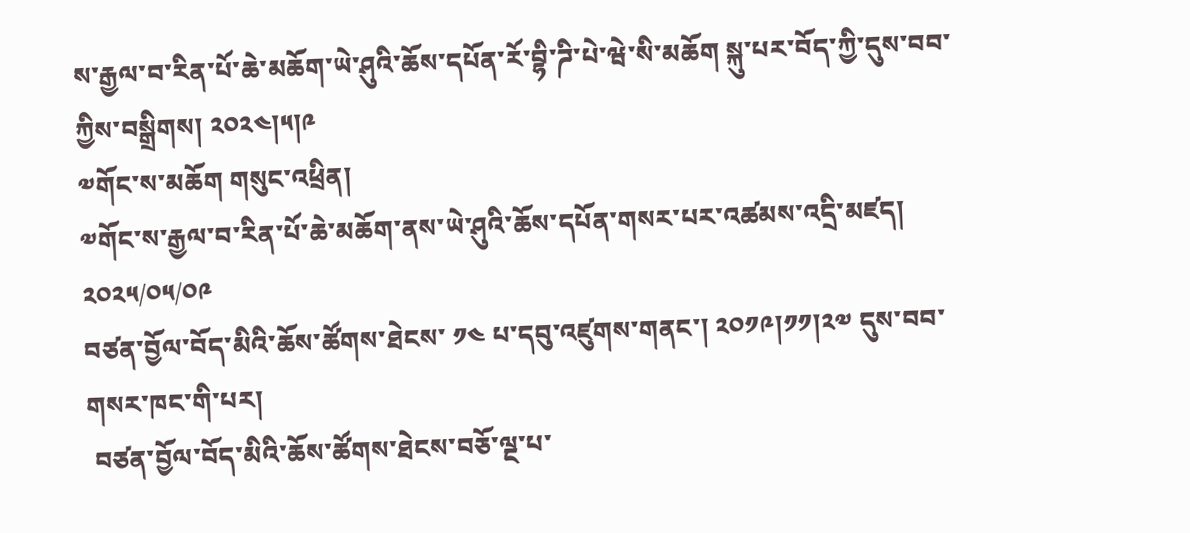ས་རྒྱལ་བ་རིན་པོ་ཆེ་མཆོག་ཡེ་ཤུའི་ཆོས་དཔོན་རོ་བྷི་ཌི་པེ་ཝེ་སི་མཆོག སྐུ་པར་བོད་ཀྱི་དུས་བབ་ཀྱིས་བསྒྲིགས། ༢༠༢༤།༥།༩
༧གོང་ས་མཆོག གསུང་འཕྲིན།
༧གོང་ས་རྒྱལ་བ་རིན་པོ་ཆེ་མཆོག་ནས་ཡེ་ཤུའི་ཆོས་དཔོན་གསར་པར་འཚམས་འདྲི་མཛད།
༢༠༢༥/༠༥/༠༩
བཙན་བྱོལ་བོད་མིའི་ཆོས་ཚོགས་ཐེངས་ ༡༤ པ་དབུ་འཛུགས་གནང་། ༢༠༡༩།༡༡།༢༧ དུས་བབ་གསར་ཁང་གི་པར།
 བཙན་བྱོལ་བོད་མིའི་ཆོས་ཚོགས་ཐེངས་བཅོ་ལྔ་པ་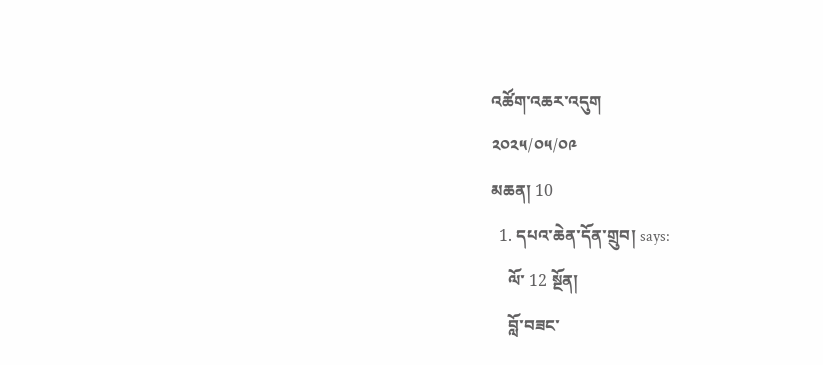འཚོག་འཆར་འདུག
༢༠༢༥/༠༥/༠༩
མཆན། 10
  1. དཔའ་ཆེན་དོན་གྲུབ། says:
    ལོ་ 12 སྔོན།
    བློ་བཟང་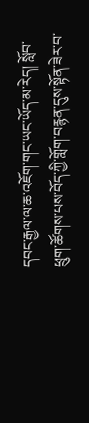དབང་རྒྱལ་ལ་ཆ་འཇོག་གང་ཡང་ཡོད་མ་རེད། སློབ་ཕྲུག་ཚོགས་པས་བོད་ཀྱི་གློག་བརྙན་དུས་སྟོན་ཟེར་བ་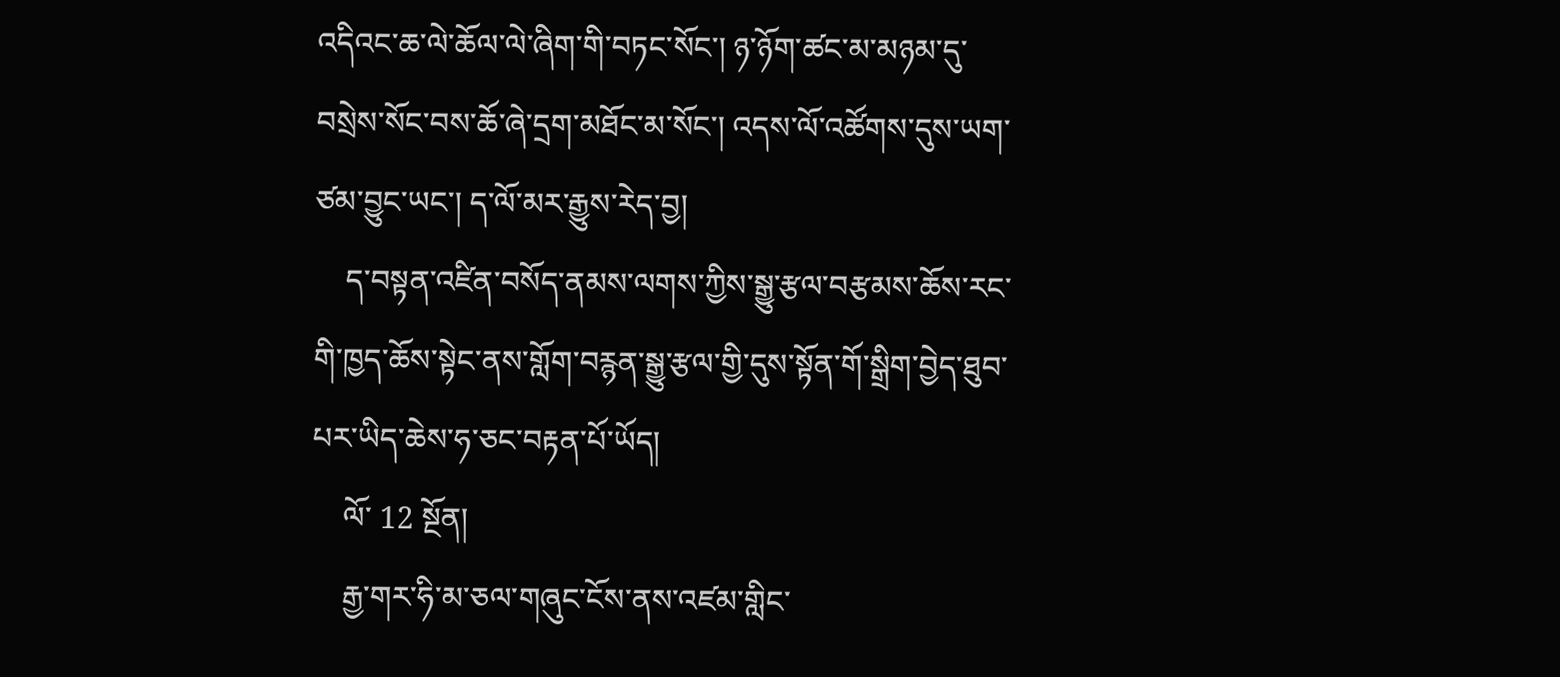འདིའང་ཆ་ལེ་ཆོལ་ལེ་ཞིག་གི་བཏང་སོང་། ཉ་ཉོག་ཚང་མ་མཉམ་དུ་བསྲེས་སོང་བས་ཆོ་ཞེ་དྲག་མཐོང་མ་སོང་། འདས་ལོ་འཚོགས་དུས་ཡག་ཙམ་བྱུང་ཡང་། ད་ལོ་མར་རྒྱུས་རེད་བྱ།
    ད་བསྟན་འཛིན་བསོད་ནམས་ལགས་ཀྱིས་སྒྱུ་རྩལ་བརྩམས་ཆོས་རང་གི་ཁྱད་ཆོས་སྟེང་ནས་གློག་བརྙན་སྒྱུ་རྩལ་གྱི་དུས་སྟོན་གོ་སྒྲིག་བྱེད་ཐུབ་པར་ཡིད་ཆེས་ཧ་ཅང་བརྟན་པོ་ཡོད།
    ལོ་ 12 སྔོན།
    རྒྱ་གར་ཧི་མ་ཅལ་གཞུང་ངོས་ནས་འཛམ་གླིང་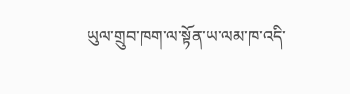ཡུལ་གྲུབ་ཁག་ལ་སྟོན་ཡ་ལམ་ཁ་འདི་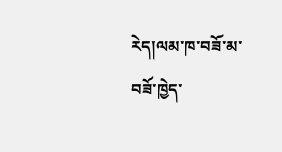རེད།ལམ་ཁ་བཟོ་མ་བཟོ་ཁྱེད་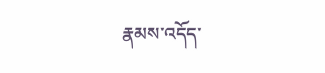རྣམས་འདོད་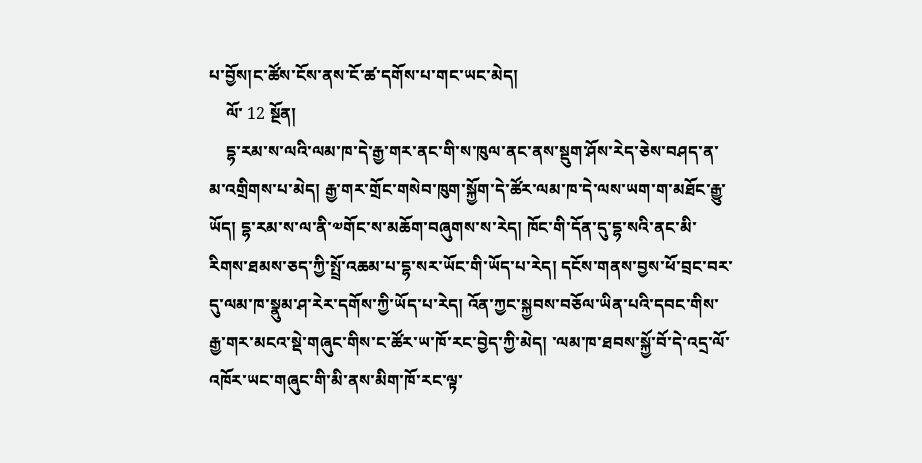པ་བྱོས།ང་ཚོས་ངོས་ནས་ངོ་ཚ་དགོས་པ་གང་ཡང་མེད།
    ལོ་ 12 སྔོན།
    དྷ་རམ་ས་ལའི་ལམ་ཁ་དེ་རྒྱ་གར་ནང་གི་ས་ཁུལ་ནང་ནས་སྡུག་ཤོས་རེད་ཅེས་བཤད་ན་མ་འགྲིགས་པ་མེད། རྒྱ་གར་གྲོང་གསེབ་ཁུག་སྐྱོག་དེ་ཚོར་ལམ་ཁ་དེ་ལས་ཡག་ག་མཐོང་རྒྱུ་ཡོད། དྷ་རམ་ས་ལ་ནི་༧གོང་ས་མཆོག་བཞུགས་ས་རེད། ཁོང་གི་དོན་དུ་དྷ་སའི་ནང་མི་རིགས་ཐམས་ཅད་ཀྱི་སྤྲོ་འཆམ་པ་དྷ་སར་ཡོང་གི་ཡོད་པ་རེད། དངོས་གནས་བྱས་ཕོ་བྲང་བར་དུ་ལམ་ཁ་སྣུམ་ཤ་རེར་དགོས་ཀྱི་ཡོད་པ་རེད། འོན་ཀྱང་སྐྱབས་བཅོལ་ཡིན་པའི་དབང་གིས་རྒྱ་གར་མངའ་སྡེ་གཞུང་གིས་ང་ཚོར་ཡ་ཁོ་རང་བྱེད་ཀྱི་མེད། ་ལམ་ཁ་ཐབས་སྐྱོ་བོ་དེ་འདྲ་ལོ་འཁོར་ཡང་གཞུང་གི་མི་ནས་མིག་ཁོ་རང་ལྟ་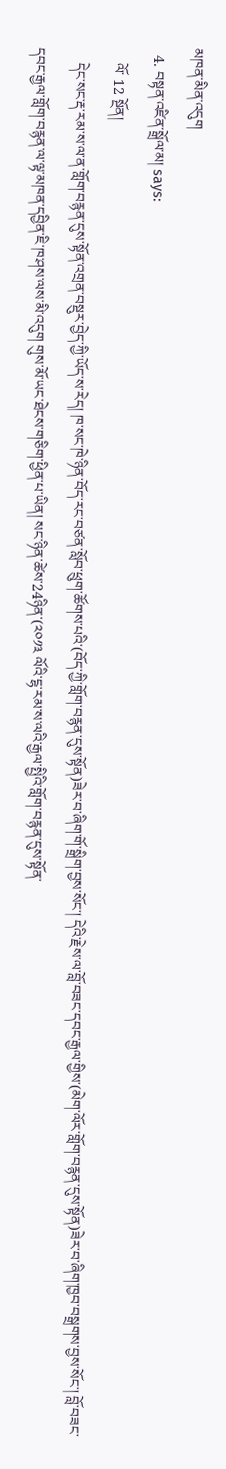མཁན་མིན་འདུག
  4. བསྟན་འཛིན་སྒྲོལ་མ། says:
    ལོ་ 12 སྔོན།
    དེང་སང་རྡ་རམ་ས་ལ་ན་གློག་བརྙན་དུས་སྟོན་འགྲན་བསྡུར་བྱེད་ཀྱི་ཡོད་ས་རེད། ཁ་སང་ཁེ་ཉིན་བོད་རང་བཙན་སློབ་ཕྲུག་ཚོགས་པའི་(བོད་ཀྱི་གློག་བརྙན་དུས་སྟོན)ཟེར་བ་ཞིག་གོ་སྒྲིག་བྱས་སོང་། དེའི་རྗེས་ལ་བློ་བཟང་དབང་རྒྱལ་གྱིས་(མེག་ལོར་གློག་བརྙན་དུས་སྟོན)ཟེར་བ་ཞིག་ཁྱབ་བསྒྲགས་བྱས་སོང་། བློ་བཟང་དབང་རྒྱལ་གློག་བརྙན་ལ་ལྟ་མཁན་དབྱིན་ཇི་ཁ་ཤས་ལས་མི་འདུག གུས་མོ་ཡང་ཐེངས་གཅིག་ཕྱིན་པ་ཡིན། སང་ཉིན་ཚེས་24ཉིན་(༢༠༡༣ ལོའི་ངྷ་རམ་ས་ལའི་རྒྱལ་སྤྱིའི་གློག་བརྙན་དུས་སྟོན་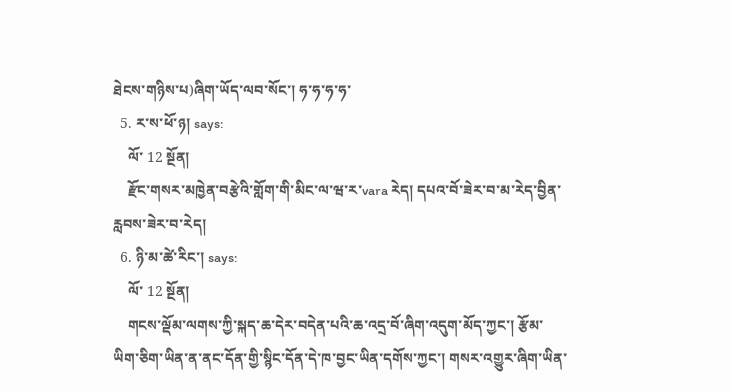ཐེངས་གཉིས་པ)ཞིག་ཡོད་ལབ་སོང་། ཧ་ཧ་ཧ་ཧ་
  5. ར་ས་ཕོ་ཉ། says:
    ལོ་ 12 སྔོན།
    རྫོང་གསར་མཁྱེན་བརྩེའི་གློག་གི་མིང་ལ་ཝ་ར་vara རེད། དཔའ་བོ་ཟེར་བ་མ་རེད་བྱིན་རླབས་ཟེར་བ་རེད།
  6. ཉི་མ་ཚེ་རིང་། says:
    ལོ་ 12 སྔོན།
    གངས་ལྡོམ་ལགས་ཀྱི་སྐད་ཆ་དེར་བདེན་པའི་ཆ་འདྲ་བོ་ཞིག་འདུག་མོད་ཀྱང་། རྩོམ་ཡིག་ཅིག་ཡིན་ན་ནང་དོན་གྱི་སྙིང་དོན་དེ་ཁ་བྱང་ཡིན་དགོས་ཀྱང་། གསར་འགྱུར་ཞིག་ཡིན་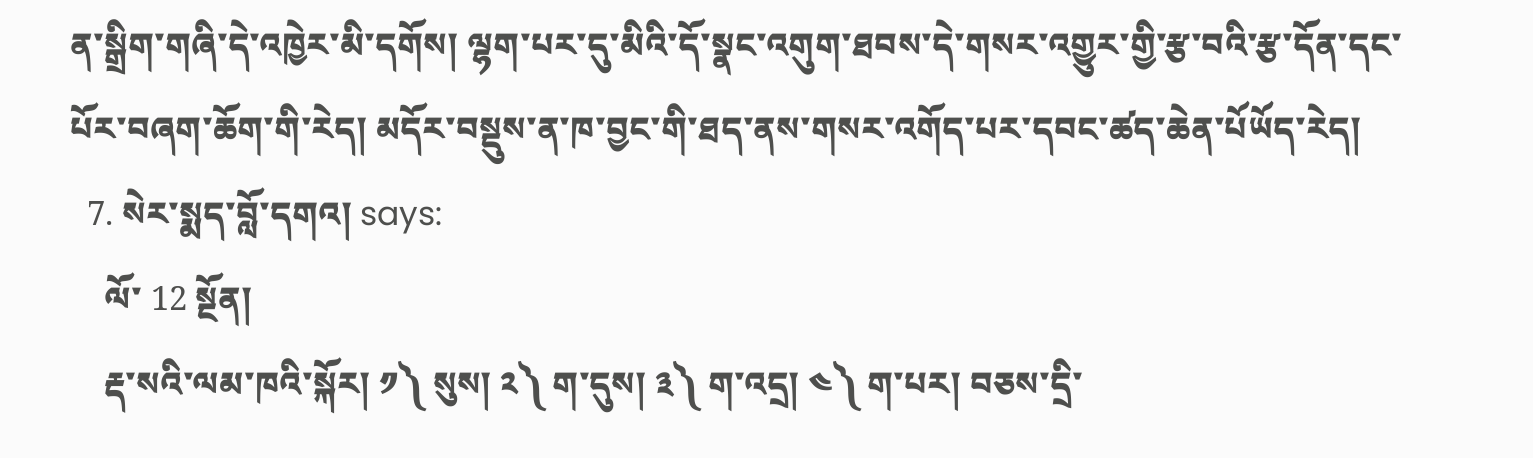ན་སྒྲིག་གཞི་དེ་འཁྱེར་མི་དགོས། ལྷག་པར་དུ་མིའི་དོ་སྣང་འགུག་ཐབས་དེ་གསར་འགྱུར་གྱི་རྩ་བའི་རྩ་དོན་དང་པོར་བཞག་ཆོག་གི་རེད། མདོར་བསྡུས་ན་ཁ་བྱང་གི་ཐད་ནས་གསར་འགོད་པར་དབང་ཚད་ཆེན་པོཡོད་རེད།
  7. སེར་སྨད་བློ་དགའ། says:
    ལོ་ 12 སྔོན།
    རྡ་སའི་ལམ་ཁའི་སྐོར། ༡༽ སུས། ༢༽ ག་དུས། ༣༽ ག་འདྲ། ༤༽ ག་པར། བཅས་དྲི་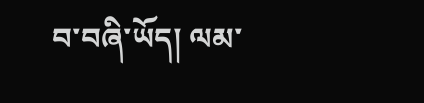བ་བཞི་ཡོད། ལམ་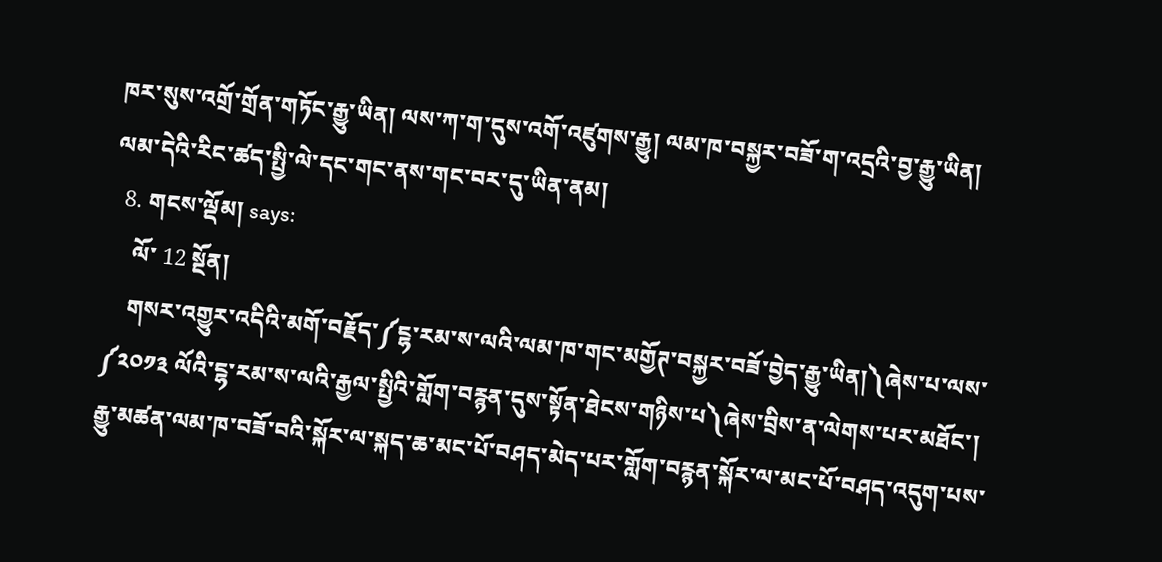ཁར་སུས་འགྲོ་གྲོན་གཏོང་རྒྱུ་ཡིན། ལས་ཀ་ག་དུས་འགོ་འཛུགས་རྒྱུ། ལམ་ཁ་བསྐྱར་བཟོ་ག་འདྲའི་བྱ་རྒྱུ་ཡིན། ལམ་དེའི་རིང་ཚད་སྤྱི་ལེ་དང་གང་ནས་གང་བར་དུ་ཡིན་ནམ།
  8. གངས་ལྡོམ། says:
    ལོ་ 12 སྔོན།
    གསར་འགྱུར་འདིའི་མགོ་བརྗོད་༼ངྷ་རམ་ས་ལའི་ལམ་ཁ་གང་མགྱོཊ་བསྐྱར་བཟོ་བྱེད་རྒྱུ་ཡིན།༽ཞེས་པ་ལས་ ༼༢༠༡༣ ལོའི་ངྷ་རམ་ས་ལའི་རྒྱལ་སྤྱིའི་གློག་བརྙན་དུས་སྟོན་ཐེངས་གཉིས་པ༽ཞེས་བྲིས་ན་ལེགས་པར་མཐོང་། རྒྱུ་མཚན་ལམ་ཁ་བཟོ་བའི་སྐོར་ལ་སྐད་ཆ་མང་པོ་བཤད་མེད་པར་གློག་བརྙན་སྐོར་ལ་མང་པོ་བཤད་འདུག་པས་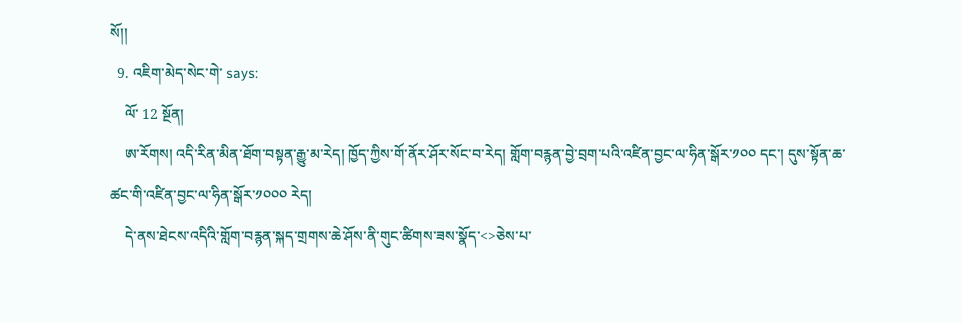སོ།།
  9. འཇིག་མེད་སེང་གེ་ says:
    ལོ་ 12 སྔོན།
    ཨ་རོགས། འདི་རིན་མིན་ཐོག་བསྟན་རྒྱུ་མ་རེད། ཁྱོད་ཀྱིས་གོ་ནོར་ཤོར་སོང་བ་རེད། གློག་བརྙན་བྱེ་བྲག་པའི་འཛིན་བྱང་ལ་ཧིན་སྒོར་༡༠༠ དང་། དུས་སྟོན་ཆ་ཚང་གི་འཛིན་བྱང་ལ་ཧིན་སྒོར་༡༠༠༠ རེད།
    དེ་ནས་ཐེངས་འདིའི་གློག་བརྙན་སྐད་གྲགས་ཆེ་ཤོས་ནི་གུང་ཚིགས་ཟས་སྣོད་<>ཅེས་པ་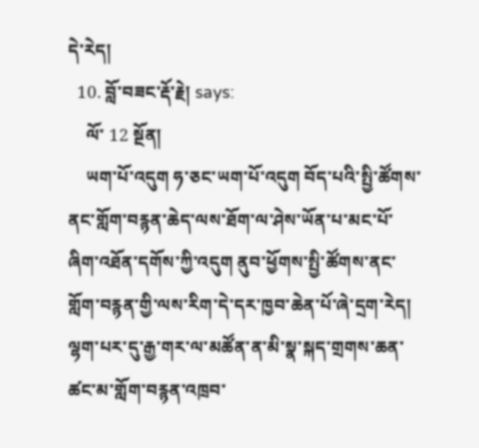དེ་རེད།
  10. བློ་བཟང་རྡོ་རྗེ། says:
    ལོ་ 12 སྔོན།
    ཡག་པོ་འདུག ཧ་ཅང་ཡག་པོ་འདུག བོད་པའི་སྤྱི་ཚོགས་ནང་གློག་བརྙན་ཆེད་ལས་ཐོག་ལ་ཤེས་ཡོན་པ་མང་པོ་ཞིག་འཐོན་དགོས་ཀྱི་འདུག ནུབ་ཕྱོགས་སྤྱི་ཚོགས་ནང་གློག་བརྙན་གྱི་ལས་རིག་དེ་དར་ཁྱབ་ཆེན་པོ་ཞེ་དྲག་རེད། ལྷག་པར་དུ་རྒྱ་གར་ལ་མཚོན་ན་མི་སྣ་སྐད་གྲགས་ཆན་ཚང་མ་གློག་བརྙན་འཁྲབ་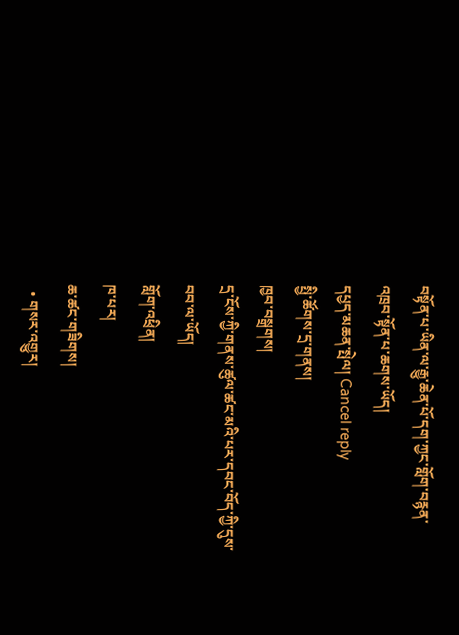བསྟོན་པ་ཡིན་ལ་རྒྱུ་ཆེན་པོ་དག་ཀྱང་གློག་བརྙན་འཁྲབ་སྟོན་པ་ཆགས་ཡོད།
དཔྱད་མཆན་སྤེལ། Cancel reply
སྤྱི་ཚོགས་དྲ་གནས།
ཁྱབ་བསྒྲགས།
དྲ་ངོས་ཀྱི་གནས་ཚུལ་ཚང་མའི་པར་དབང་བོད་ཀྱི་དུས་བབ་ལ་ཡོད།
གློག་འཕྲིན།
ཁ་པར།
ཆ་ཚང་གཟིགས།
  • གསར་འགྱུར།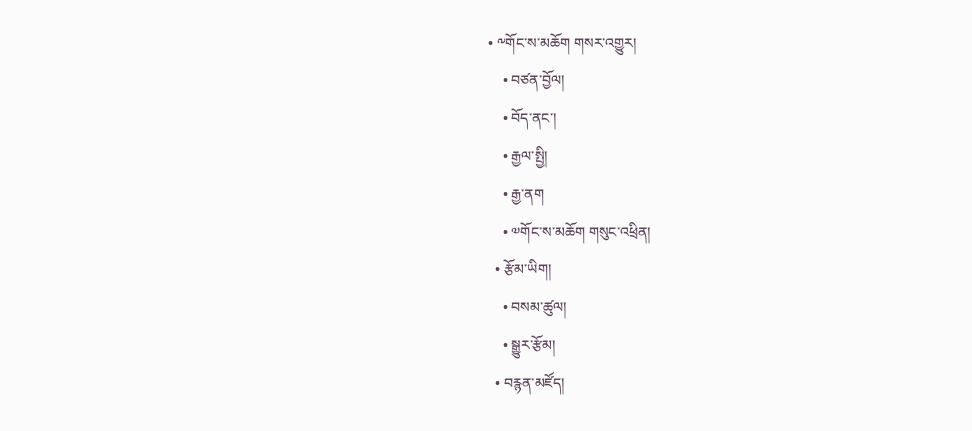• ༸གོང་ས་མཆོག གསར་འགྱུར།
    • བཙན་བྱོལ།
    • བོད་ནང་།
    • རྒྱལ་སྤྱི།
    • རྒྱ་ནག
    • ༧གོང་ས་མཆོག གསུང་འཕྲིན།
  • རྩོམ་ཡིག།
    • བསམ་ཚུལ།
    • སྒྱུར་རྩོམ།
  • བརྙན་མཛོད།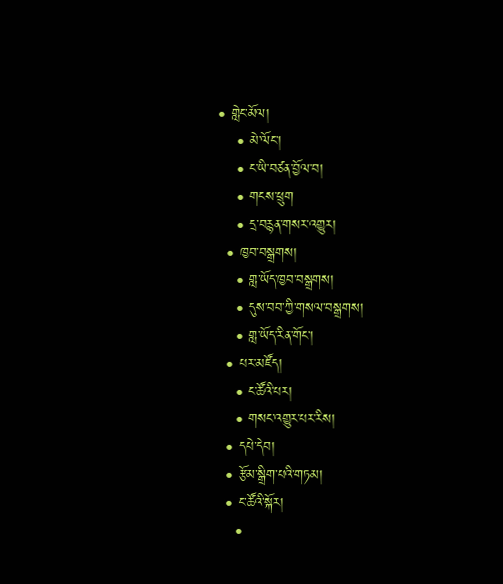• གླེང་མོལ།
    • མེ་ལོང་།
    • ང་ཡི་བཙན་བྱོལ་བ།
    • གངས་ཕྲུག
    • དྲ་བརྙན་གསར་འགྱུར།
  • ཁྱབ་བསྒྲགས།
    • གླ་ཡོད་ཁྱབ་བསྒྲགས།
    • དུས་བབ་ཀྱི་གསལ་བསྒྲགས།
    • གླ་ཡོད་རིན་གོང་།
  • པར་མཛོད།
    • ང་ཚོའི་པར།
    • གསང་འགྱུར་པར་རིས།
  • དཔེ་དེབ།
  • རྩོམ་སྒྲིག་པའི་གཏམ།
  • ང་ཚོའི་སྐོར།
    •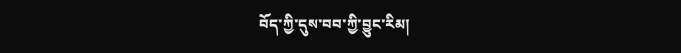བོད་ཀྱི་དུས་བབ་ཀྱི་བྱུང་རིམ།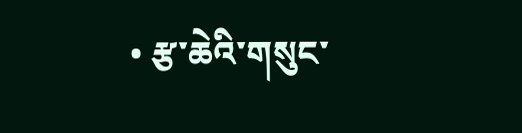• རྩ་ཆེའི་གསུང་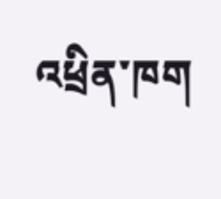འཕྲིན་ཁག